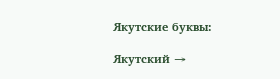Якутские буквы:

Якутский →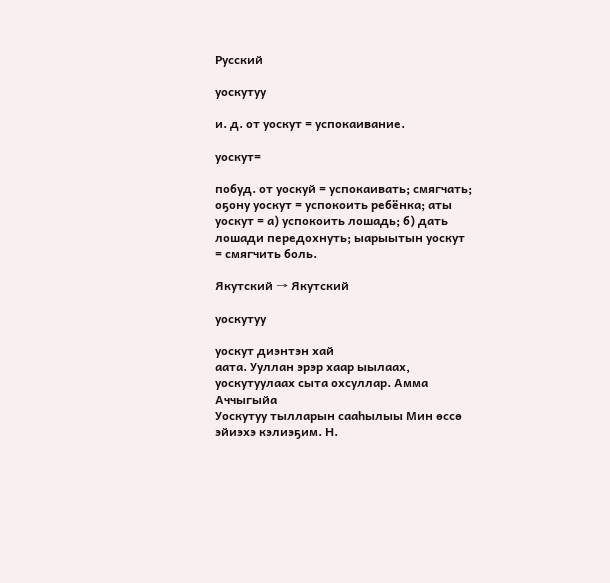Русский

уоскутуу

и. д. от уоскут = успокаивание.

уоскут=

побуд. от уоскуй = успокаивать; смягчать; оҕону уоскут = успокоить ребёнка; аты уоскут = а) успокоить лошадь; б) дать лошади передохнуть; ыарыытын уоскут = смягчить боль.

Якутский → Якутский

уоскутуу

уоскут диэнтэн хай
аата. Ууллан эрэр хаар ыылаах, уоскутуулаах сыта охсуллар. Амма Аччыгыйа
Уоскутуу тылларын сааһылыы Мин өссө эйиэхэ кэлиэҕим. Н.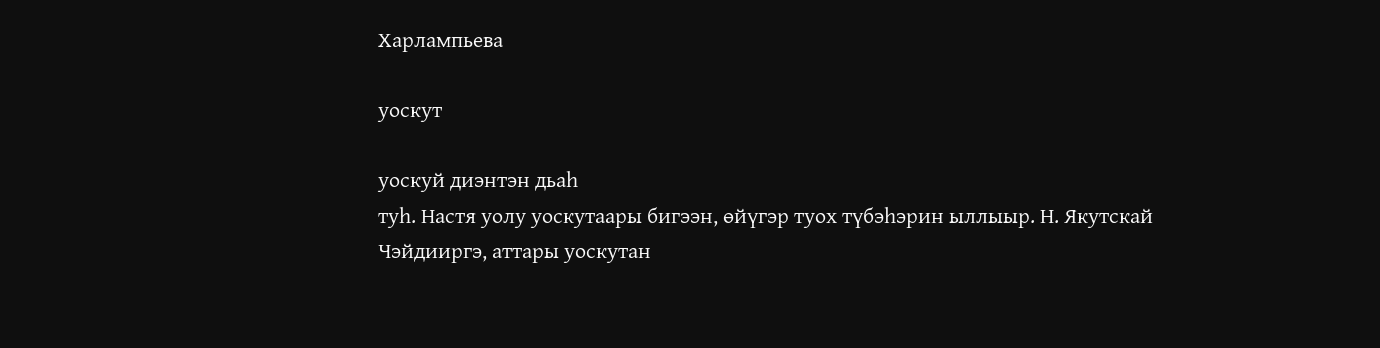Харлампьева

уоскут

уоскуй диэнтэн дьаһ
туһ. Настя уолу уоскутаары бигээн, өйүгэр туох түбэһэрин ыллыыр. Н. Якутскай
Чэйдииргэ, аттары уоскутан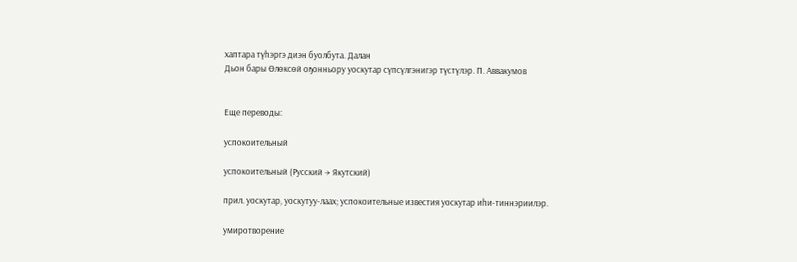хаптара түһэргэ диэн буолбута. Далан
Дьон бары Өлөксөй оҕонньору уоскутар сүпсүлгэнигэр түстүлэр. П. Аввакумов


Еще переводы:

успокоительный

успокоительный (Русский → Якутский)

прил. уоскутар, уоскутуу-лаах; успокоительные известия уоскутар иһи-тиннэриилэр.

умиротворение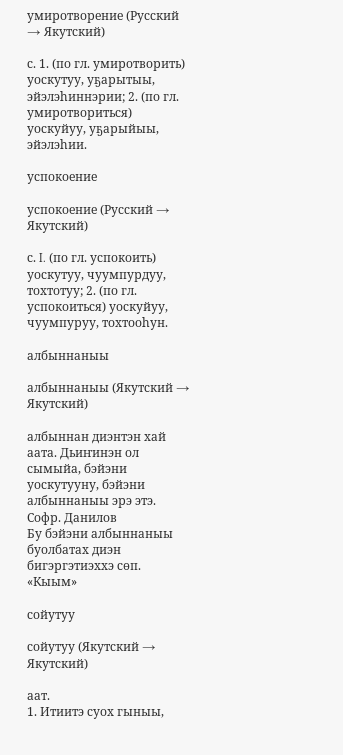умиротворение (Русский → Якутский)

с. 1. (по гл. умиротворить) уоскутуу, уҕарытыы, эйэлэһиннэрии; 2. (по гл. умиротвориться) уоскуйуу, уҕарыйыы, эйэлэһии.

успокоение

успокоение (Русский → Якутский)

с. I. (по гл. успокоить) уоскутуу, чуумпурдуу, тохтотуу; 2. (по гл. успокоиться) уоскуйуу, чуумпуруу, тохтооһун.

албыннаныы

албыннаныы (Якутский → Якутский)

албыннан диэнтэн хай
аата. Дьиҥинэн ол сымыйа, бэйэни уоскутууну, бэйэни албыннаныы эрэ этэ. Софр. Данилов
Бу бэйэни албыннаныы буолбатах диэн бигэргэтиэххэ сөп. «Кыым»

сойутуу

сойутуу (Якутский → Якутский)

аат.
1. Итиитэ суох гыныы,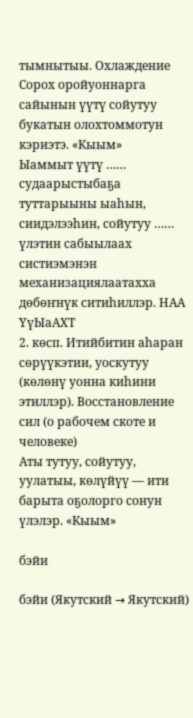тымнытыы. Охлаждение
Сорох оройуоннарга сайынын үүтү сойутуу букатын олохтоммотун кэриэтэ. «Кыым»
Ыаммыт үүтү …… судаарыстыбаҕа туттарыыны ыаһын, сиидэлээһин, сойутуу …… үлэтин сабыылаах систиэмэнэн механизациялаатахха дөбөҥнүк ситиһиллэр. НАА ҮүЫаАХТ
2. көсп. Итийбитин аһаран сөрүүкэтии, уоскутуу (көлөнү уонна киһини этиллэр). Восстановление сил (о рабочем скоте и человеке)
Аты тутуу, сойутуу, уулатыы, көлүйүү — ити барыта оҕолорго сонун үлэлэр. «Кыым»

бэйи

бэйи (Якутский → Якутский)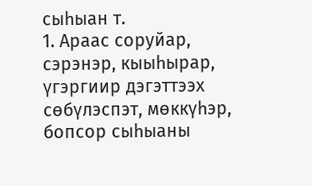сыһыан т.
1. Араас соруйар, сэрэнэр, кыыһырар, үгэргиир дэгэттээх сөбүлэспэт, мөккүһэр, бопсор сыһыаны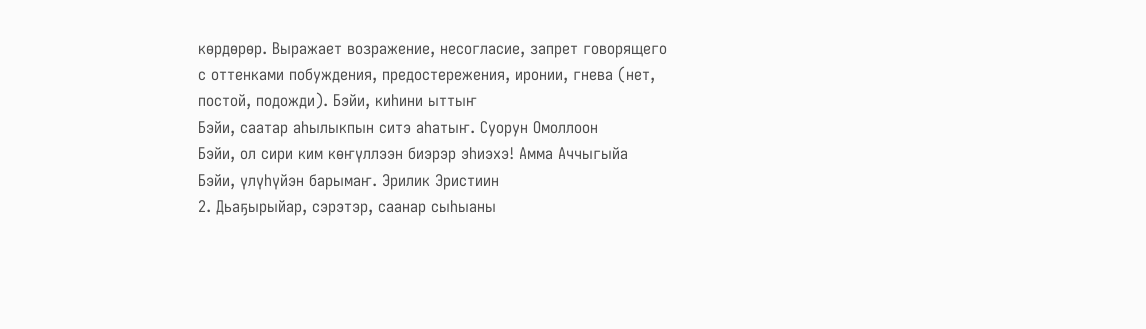көрдөрөр. Выражает возражение, несогласие, запрет говорящего с оттенками побуждения, предостережения, иронии, гнева (нет, постой, подожди). Бэйи, киһини ыттыҥ
Бэйи, саатар аһылыкпын ситэ аһатыҥ. Суорун Омоллоон
Бэйи, ол сири ким көҥүллээн биэрэр эһиэхэ! Амма Аччыгыйа
Бэйи, үлүһүйэн барымаҥ. Эрилик Эристиин
2. Дьаҕырыйар, сэрэтэр, саанар сыһыаны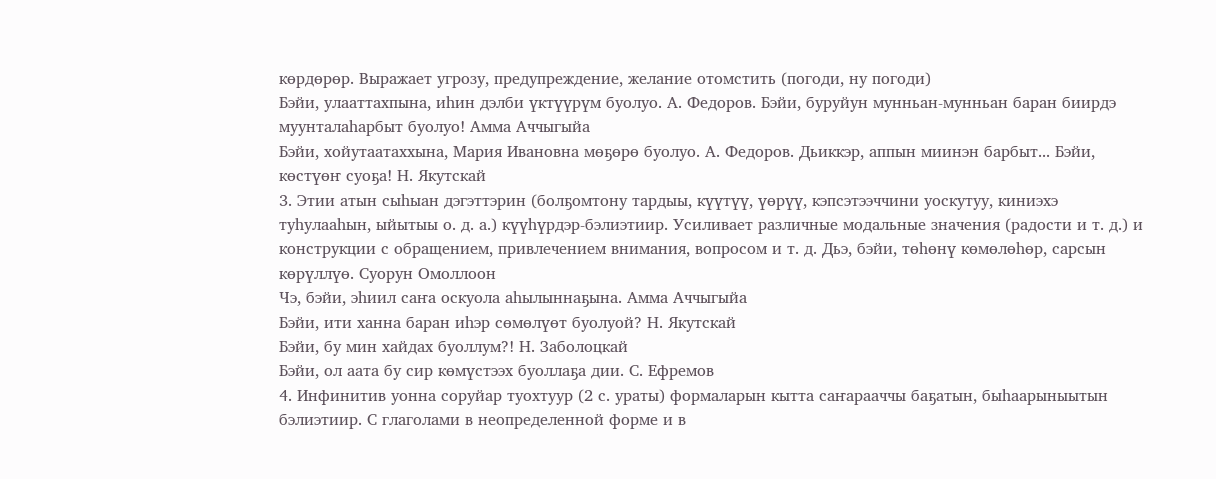көрдөрөр. Выражает угрозу, предупреждение, желание отомстить (погоди, ну погоди)
Бэйи, улааттахпына, иһин дэлби үктүүрүм буолуо. А. Федоров. Бэйи, буруйун мунньан-мунньан баран биирдэ муунталаһарбыт буолуо! Амма Аччыгыйа
Бэйи, хойутаатаххына, Мария Ивановна мөҕөрө буолуо. А. Федоров. Дьиккэр, аппын миинэн барбыт... Бэйи, көстүөҥ суоҕа! Н. Якутскай
3. Этии атын сыһыан дэгэттэрин (болҕомтону тардыы, күүтүү, үөрүү, кэпсэтээччини уоскутуу, киниэхэ туһулааһын, ыйытыы о. д. а.) күүһүрдэр-бэлиэтиир. Усиливает различные модальные значения (радости и т. д.) и конструкции с обращением, привлечением внимания, вопросом и т. д. Дьэ, бэйи, төһөнү көмөлөһөр, сарсын көрүллүө. Суорун Омоллоон
Чэ, бэйи, эһиил саҥа оскуола аһылыннаҕына. Амма Аччыгыйа
Бэйи, ити ханна баран иһэр сөмөлүөт буолуой? Н. Якутскай
Бэйи, бу мин хайдах буоллум?! Н. Заболоцкай
Бэйи, ол аата бу сир көмүстээх буоллаҕа дии. С. Ефремов
4. Инфинитив уонна соруйар туохтуур (2 с. ураты) формаларын кытта саҥарааччы баҕатын, быһаарыныытын бэлиэтиир. С глаголами в неопределенной форме и в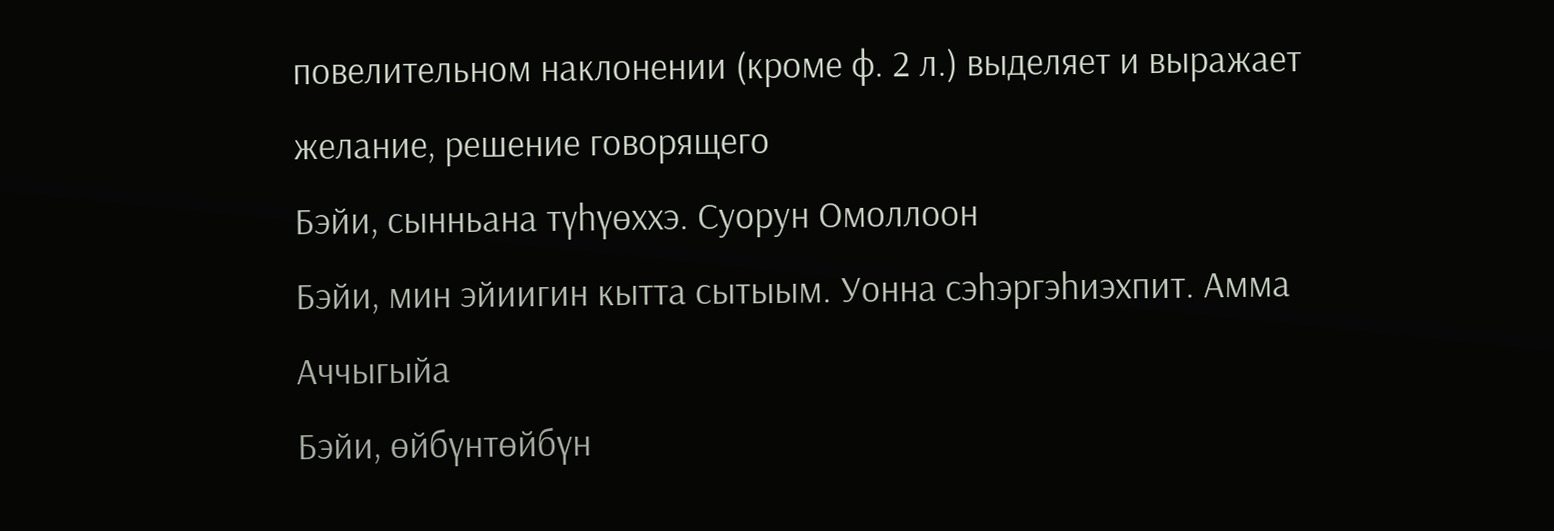повелительном наклонении (кроме ф. 2 л.) выделяет и выражает желание, решение говорящего
Бэйи, сынньана түһүөххэ. Суорун Омоллоон
Бэйи, мин эйиигин кытта сытыым. Уонна сэһэргэһиэхпит. Амма Аччыгыйа
Бэйи, өйбүнтөйбүн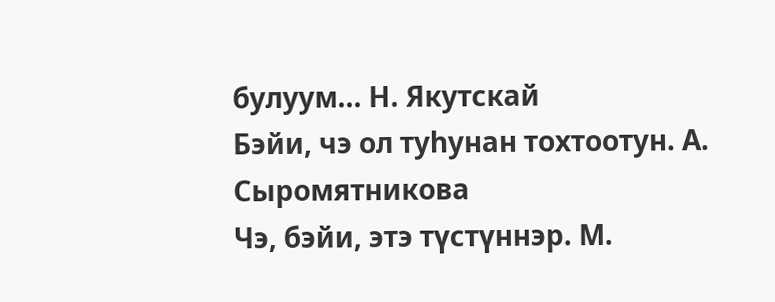булуум... Н. Якутскай
Бэйи, чэ ол туһунан тохтоотун. А. Сыромятникова
Чэ, бэйи, этэ түстүннэр. М.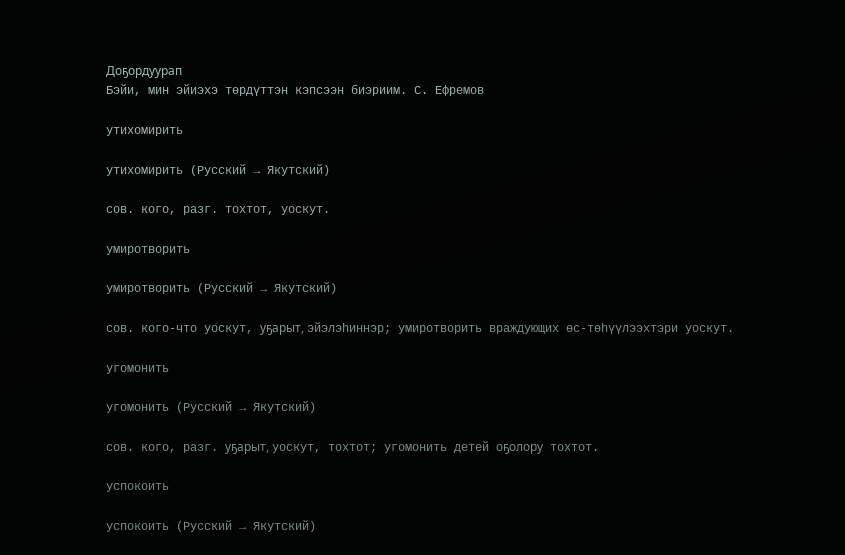Доҕордуурап
Бэйи, мин эйиэхэ төрдүттэн кэпсээн биэриим. С. Ефремов

утихомирить

утихомирить (Русский → Якутский)

сов. кого, разг. тохтот, уоскут.

умиротворить

умиротворить (Русский → Якутский)

сов. кого-что уоскут, уҕарыт, эйэлэһиннэр; умиротворить враждующих өс-төһүүлээхтэри уоскут.

угомонить

угомонить (Русский → Якутский)

сов. кого, разг. уҕарыт, уоскут, тохтот; угомонить детей оҕолору тохтот.

успокоить

успокоить (Русский → Якутский)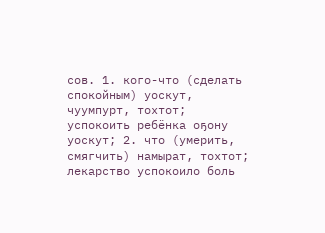сов. 1. кого-что (сделать спокойным) уоскут, чуумпурт, тохтот; успокоить ребёнка оҕону уоскут; 2. что (умерить, смягчить) намырат, тохтот; лекарство успокоило боль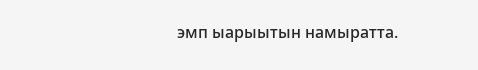эмп ыарыытын намыратта.